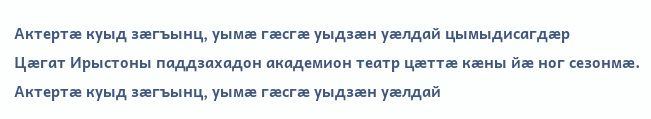Актертæ куыд зæгъынц, уымæ гæсгæ уыдзæн уæлдай цымыдисагдæр
Цæгат Ирыстоны паддзахадон академион театр цæттæ кæны йæ ног сезонмæ. Актертæ куыд зæгъынц, уымæ гæсгæ уыдзæн уæлдай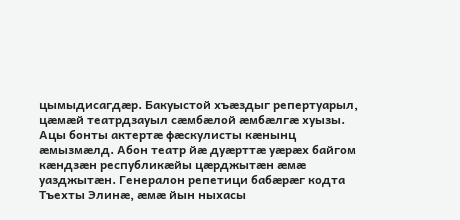цымыдисагдæр. Бакуыстой хъæздыг репертуарыл, цæмæй театрдзауыл сæмбæлой æмбæлгæ хуызы. Ацы бонты актертæ фæскулисты кæнынц æмызмæлд. Абон театр йæ дуæрттæ уæрæх байгом кæндзæн республикæйы цæрджытæн æмæ уазджытæн. Генералон репетици бабæрæг кодта Тъехты Элинæ, æмæ йын ныхасы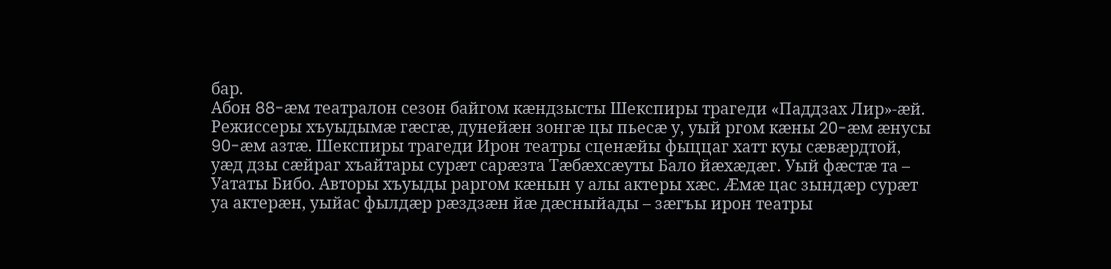бар.
Абон 88-æм театралон сезон байгом кæндзысты Шекспиры трагеди «Паддзах Лир»-æй. Режиссеры хъуыдымæ гæсгæ, дунейæн зонгæ цы пьесæ у, уый ргом кæны 20-æм æнусы 90-æм азтæ. Шекспиры трагеди Ирон театры сценæйы фыццаг хатт куы сæвæрдтой, уæд дзы сæйраг хъайтары сурæт сарæзта Тæбæхсæуты Бало йæхæдæг. Уый фæстæ та – Уататы Бибо. Авторы хъуыды раргом кæнын у алы актеры хæс. Æмæ цас зындæр сурæт уа актерæн, уыйас фылдæр рæздзæн йæ дæсныйады – зæгъы ирон театры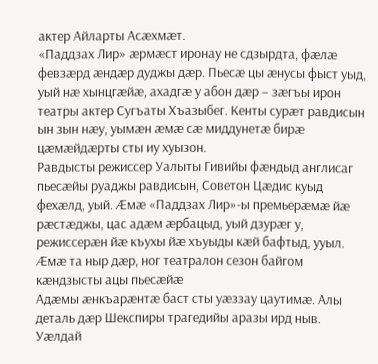актер Айларты Асæхмæт.
«Паддзах Лир» æрмæст иронау не сдзырдта, фæлæ февзæрд æндæр дуджы дæр. Пьесæ цы æнусы фыст уыд, уый нæ хынцгæйæ, ахадгæ у абон дæр – зæгъы ирон театры актер Сугъаты Хъазыбег. Кенты сурæт равдисын ын зын нæу, уымæн æмæ сæ миддунетæ бирæ цæмæйдæрты сты иу хуызон.
Равдысты режиссер Уалыты Гивийы фæндыд англисаг пьесæйы руаджы равдисын, Советон Цæдис куыд фехæлд, уый. Æмæ «Паддзах Лир»-ы премьерæмæ йæ рæстæджы, цас адæм æрбацыд, уый дзурæг у, режиссерæн йæ къухы йæ хъуыды кæй бафтыд, ууыл. Æмæ та ныр дæр, ног театралон сезон байгом кæндзысты ацы пьесæйæ
Адæмы æнкъарæнтæ баст сты уæззау цаутимæ. Алы деталь дæр Шекспиры трагедийы аразы ирд ныв. Уæлдай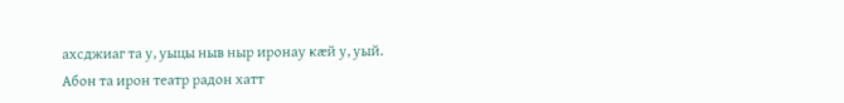ахсджиаг та у, уыцы ныв ныр иронау кæй у, уый. Абон та ирон театр радон хатт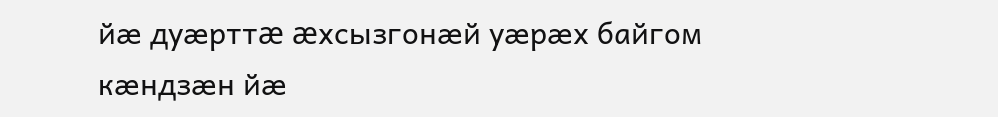йæ дуæрттæ æхсызгонæй уæрæх байгом кæндзæн йæ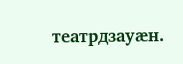театрдзауæн.